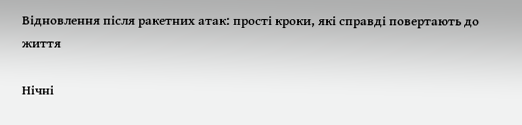Відновлення після ракетних атак: прості кроки, які справді повертають до життя

Нічні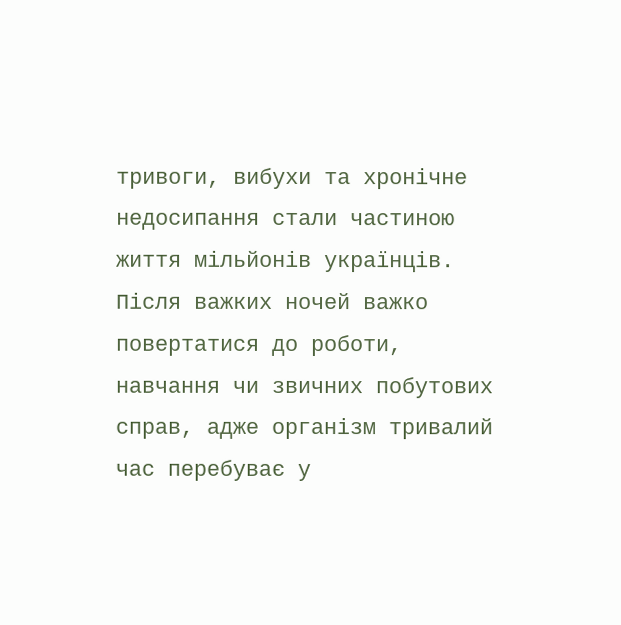тривоги, вибухи та хронічне недосипання стали частиною життя мільйонів українців. Після важких ночей важко повертатися до роботи, навчання чи звичних побутових справ, адже організм тривалий час перебуває у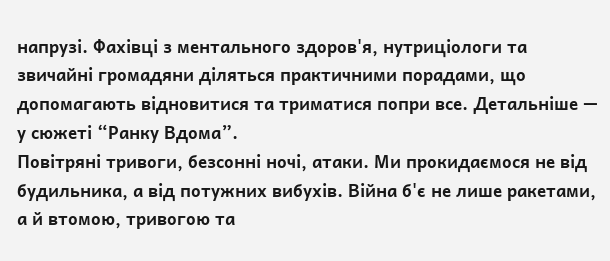напрузі. Фахівці з ментального здоров'я, нутриціологи та звичайні громадяни діляться практичними порадами, що допомагають відновитися та триматися попри все. Детальніше — у сюжеті “Ранку Вдома”.
Повітряні тривоги, безсонні ночі, атаки. Ми прокидаємося не від будильника, а від потужних вибухів. Війна б'є не лише ракетами, а й втомою, тривогою та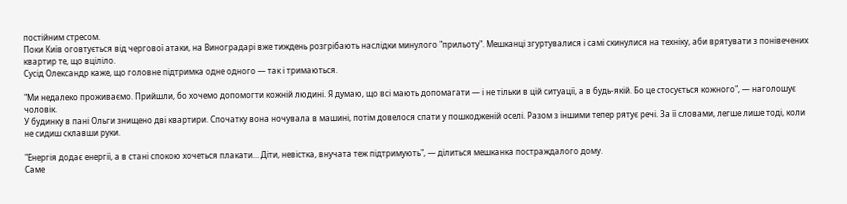постійним стресом.
Поки Київ оговтується від чергової атаки, на Виноградарі вже тиждень розгрібають наслідки минулого "прильоту". Мешканці згуртувалися і самі скинулися на техніку, аби врятувати з понівечених квартир те, що вціліло.
Сусід Олександр каже, що головне підтримка одне одного — так і тримаються.

"Ми недалеко проживаємо. Прийшли, бо хочемо допомогти кожній людині. Я думаю, що всі мають допомагати — і не тільки в цій ситуації, а в будь-якій. Бо це стосується кожного", — наголошує чоловік.
У будинку в пані Ольги знищено дві квартири. Спочатку вона ночувала в машині, потім довелося спати у пошкодженій оселі. Разом з іншими тепер рятує речі. За її словами, легше лише тоді, коли не сидиш склавши руки.

"Енергія додає енергії, а в стані спокою хочеться плакати… Діти, невістка, внучата теж підтримують", — ділиться мешканка постраждалого дому.
Саме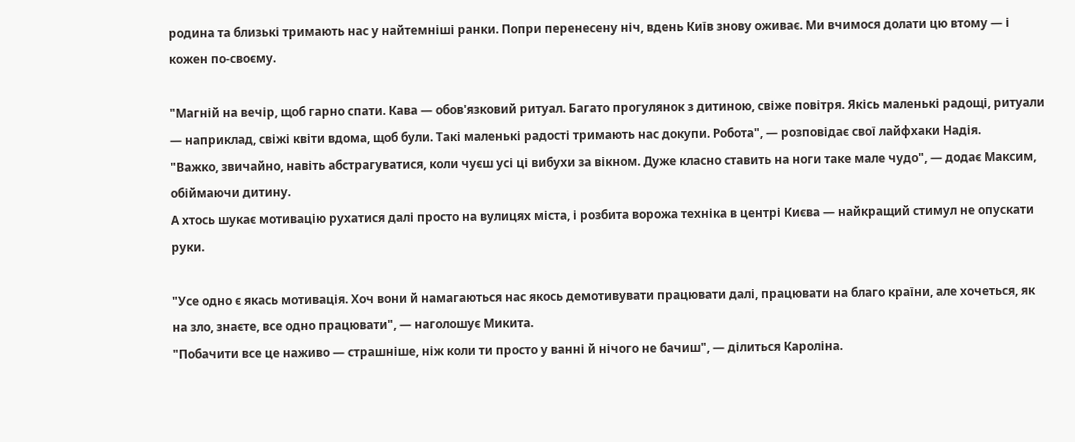родина та близькі тримають нас у найтемніші ранки. Попри перенесену ніч, вдень Київ знову оживає. Ми вчимося долати цю втому — і кожен по-своєму.

"Магній на вечір, щоб гарно спати. Кава — обов'язковий ритуал. Багато прогулянок з дитиною, свіже повітря. Якісь маленькі радощі, ритуали — наприклад, свіжі квіти вдома, щоб були. Такі маленькі радості тримають нас докупи. Робота", — розповідає свої лайфхаки Надія.
"Важко, звичайно, навіть абстрагуватися, коли чуєш усі ці вибухи за вікном. Дуже класно ставить на ноги таке мале чудо", — додає Максим, обіймаючи дитину.
А хтось шукає мотивацію рухатися далі просто на вулицях міста, і розбита ворожа техніка в центрі Києва — найкращий стимул не опускати руки.

"Усе одно є якась мотивація. Хоч вони й намагаються нас якось демотивувати працювати далі, працювати на благо країни, але хочеться, як на зло, знаєте, все одно працювати", — наголошує Микита.
"Побачити все це наживо — страшніше, ніж коли ти просто у ванні й нічого не бачиш", — ділиться Кароліна.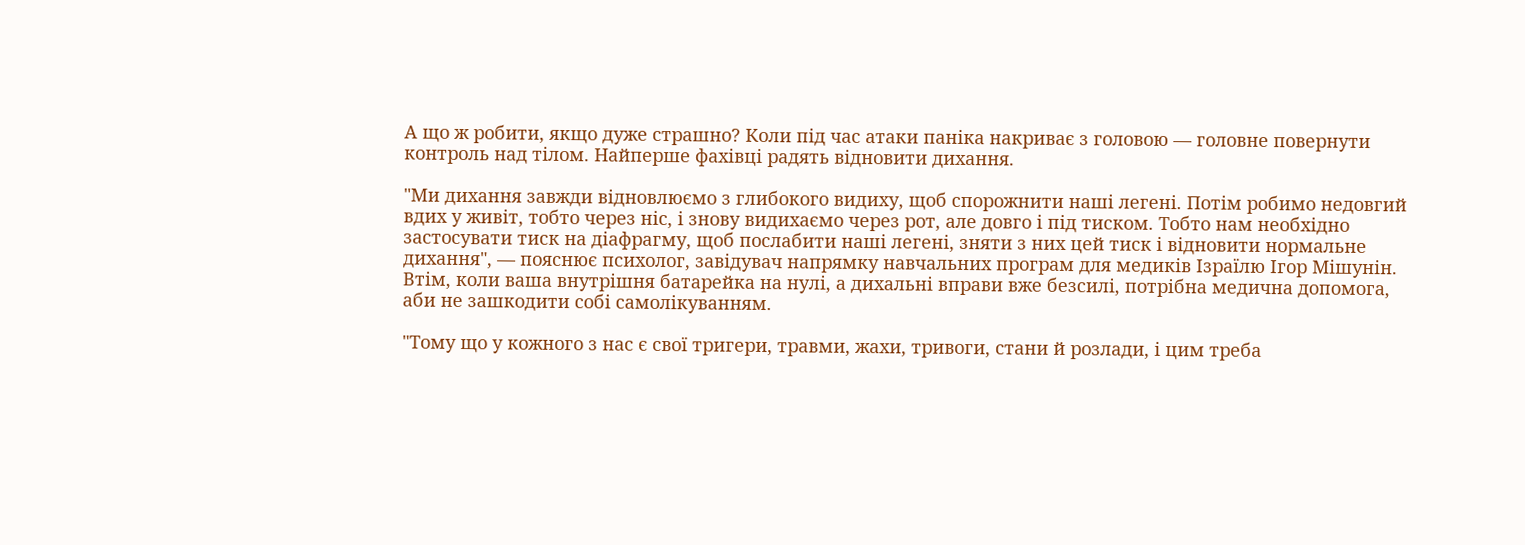А що ж робити, якщо дуже страшно? Коли під час атаки паніка накриває з головою — головне повернути контроль над тілом. Найперше фахівці радять відновити дихання.

"Ми дихання завжди відновлюємо з глибокого видиху, щоб спорожнити наші легені. Потім робимо недовгий вдих у живіт, тобто через ніс, і знову видихаємо через рот, але довго і під тиском. Тобто нам необхідно застосувати тиск на діафрагму, щоб послабити наші легені, зняти з них цей тиск і відновити нормальне дихання", — пояснює психолог, завідувач напрямку навчальних програм для медиків Ізраїлю Ігор Мішунін.
Втім, коли ваша внутрішня батарейка на нулі, а дихальні вправи вже безсилі, потрібна медична допомога, аби не зашкодити собі самолікуванням.

"Тому що у кожного з нас є свої тригери, травми, жахи, тривоги, стани й розлади, і цим треба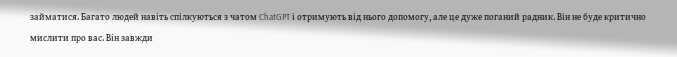займатися. Багато людей навіть спілкуються з чатом ChatGPT і отримують від нього допомогу, але це дуже поганий радник. Він не буде критично мислити про вас. Він завжди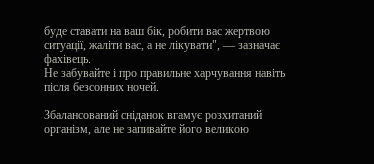буде ставати на ваш бік, робити вас жертвою ситуації, жаліти вас, а не лікувати", — зазначає фахівець.
Не забувайте і про правильне харчування навіть після безсонних ночей.

Збалансований сніданок вгамує розхитаний організм, але не запивайте його великою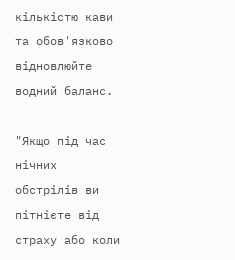кількістю кави та обов'язково відновлюйте водний баланс.

"Якщо під час нічних обстрілів ви пітнієте від страху або коли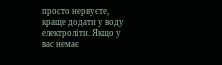просто нервуєте, краще додати у воду електроліти. Якщо у вас немає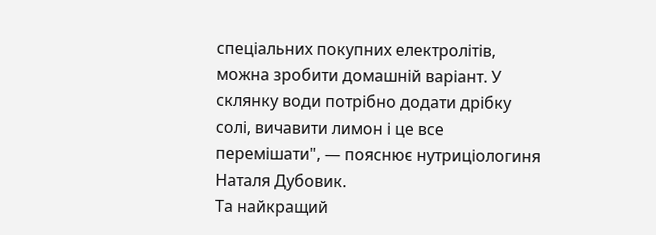спеціальних покупних електролітів, можна зробити домашній варіант. У склянку води потрібно додати дрібку солі, вичавити лимон і це все перемішати", — пояснює нутриціологиня Наталя Дубовик.
Та найкращий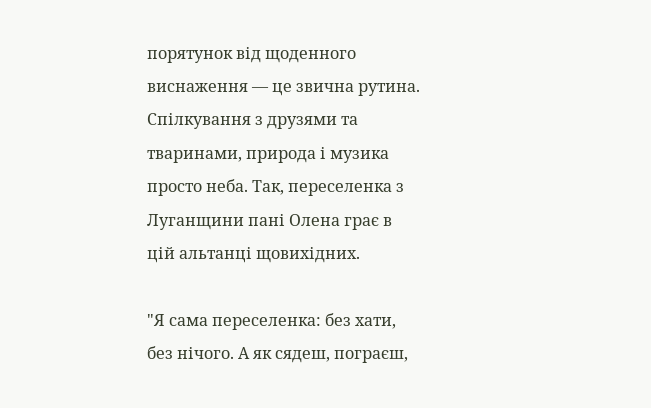порятунок від щоденного виснаження — це звична рутина. Спілкування з друзями та тваринами, природа і музика просто неба. Так, переселенка з Луганщини пані Олена грає в цій альтанці щовихідних.

"Я сама переселенка: без хати, без нічого. А як сядеш, пограєш,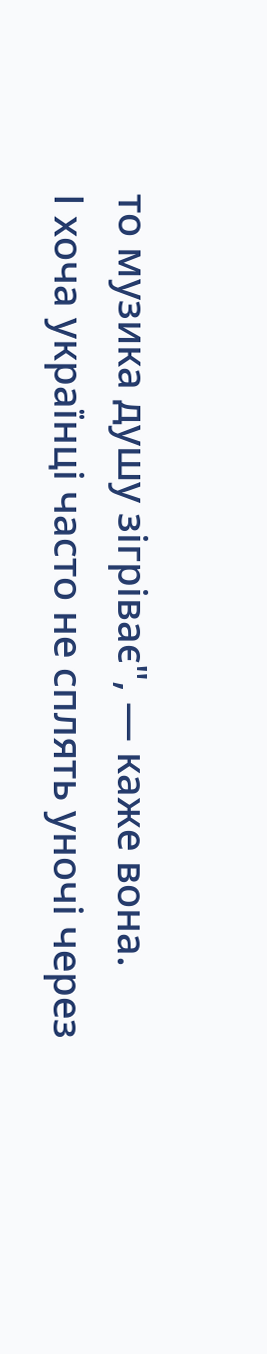то музика душу зігріває", — каже вона.
І хоча українці часто не сплять уночі через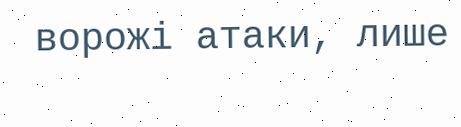ворожі атаки, лише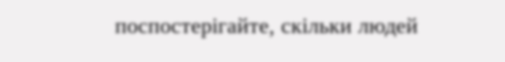поспостерігайте, скільки людей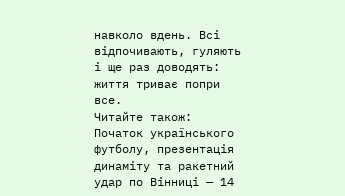навколо вдень. Всі відпочивають, гуляють і ще раз доводять: життя триває попри все.
Читайте також: Початок українського футболу, презентація динаміту та ракетний удар по Вінниці — 14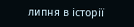липня в історії